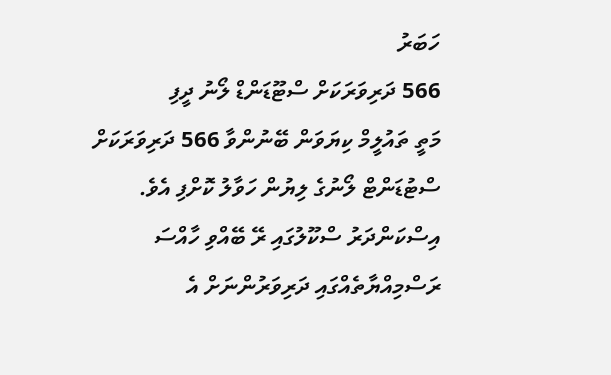ހަބަރު
566 ދަރިވަރަކަށް ސްޓޫޑަންޑް ލޯނު ދީފި
މަތީ ތައުލީމް ކިޔަވަން ބޭނުންވާ 566 ދަރިވަރަކަށް ސްޓުޑަންޓް ލޯނުގެ ލިޔުން ހަވާލު ކޮށްފި އެވެ. އިސްކަންދަރު ސްކޫލުގައި ރޭ ބޭއްވި ހާއްސަ ރަސްމިއްޔާތެއްގައި ދަރިވަރުންނަށް އެ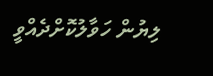ލިޔުން ހަވާލުކޮށްދެއްވީ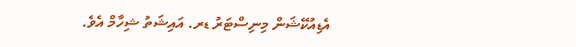އެޑިއުކޭޝަން މިނިސްޓަރު ޑރ. އައިޝަތު ޝިހާމް އެވެ.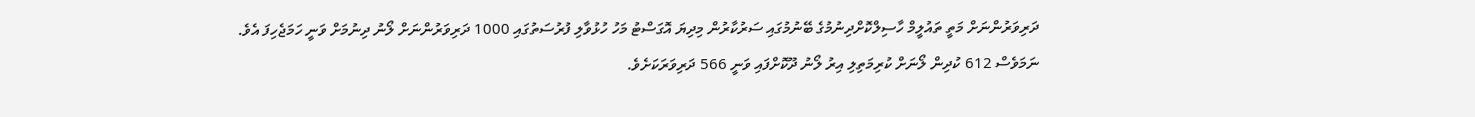ދަރިވަރުންނަށް މަތީ ތައުލީމް ހާސިލްކޮށްދިނުމުގެ ބޭނުމުގައި ސަރުކާރުން މިދިޔަ އޮގަސްޓު މަހު ހުޅުވާލި ފުރުސަތުގައި 1000 ދަރިވަރުންނަށް ލޯނު ދިނުމަށް ވަނީ ހަމަޖެހިފަ އެވެ. ނަމަވެސް 612 ކުދިން ލޯނަށް ކުރިމަތިލި އިރު ލޯނު ދޫކޮށްފައި ވަނީ 566 ދަރިވަރަކަށެވެ.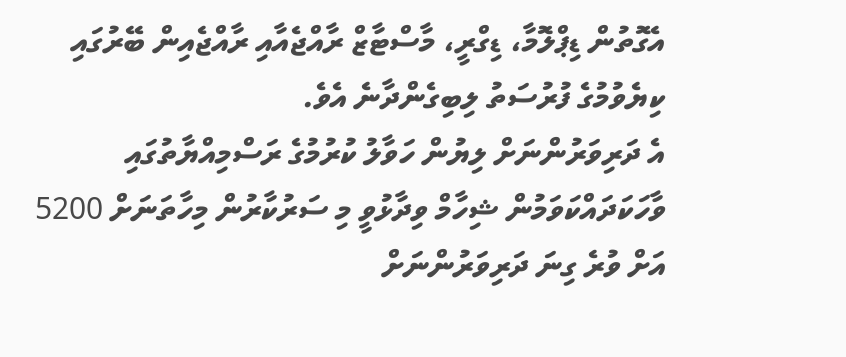އެގޮތުން ޑިޕްލޮމާ، ޑިގްރީ، މާސްޓާޒް ރާއްޖެއާއި ރާއްޖެއިން ބޭރުގައި ކިޔެވުމުގެ ފުރުސަތު ލިބިގެންދާނެ އެވެ.
އެ ދަރިވަރުންނަށް ލިޔުން ހަވާލު ކުރުމުގެ ރަސްމިއްޔާތުގައި ވާހަކަދައްކަވަމުން ޝިހާމް ވިދާޅުވީ މި ސަރުކާރުން މިހާތަނަށް 5200 އަށް ވުރެ ގިނަ ދަރިވަރުންނަށް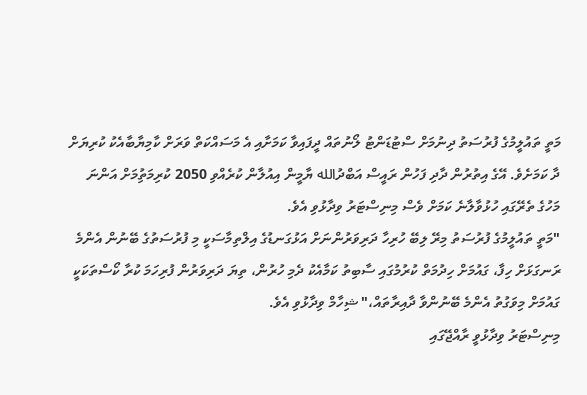މަތީ ތައުލީމުގެ ފުރުސަތު ދިނުމަށް ސްޓުޑަންޓު ލޯނުތައް ދީފައިވާ ކަމަށާއި އެ މަސައްކަތް ވަރަށް ކާމިޔާބާއެކު ކުރިޔަށް ދާ ކަމަށެވެ. އޭގެ އިތުރުން ދާދި ފަހުން ރައީސް އަބްދުالله ޔާމީން އިއުލާން ކުރެއްވި 2050 ކުރިމަތިުމަށް އަންނަ މަހުގެ ތެރޭގައި ހުޅުވާލާނެ ކަމަށް ވެސް މިނިސްޓަރު ވިދާޅުވި އެވެ.
"މަތީ ތައުލީމުގެ ފުރުސަތު މިރޭ ލިބޭ ހުރިހާ ދަރިވަރުންނަށް އަޅުގަނޑުގެ އިލްތިމާސަކީ މި ފުރުސަތުގެ ބޭނުން އެންމެ ރަނގަޅަށް ހިފާ، ގައުމަށް ހިދުމަތް ކުރުމުގައި ސާބިތު ކަމާއެކު ދެމި ހުރުން، ތިޔަ ދަރިވަރުން ފުރިހަމަ ކުރާ ކޯސްތަކަކީ ގައުމަށް މިވަގުތު އެންމެ ބޭނުންވާ ދާއިރާތައް،" ޝިހާމް ވިދާޅުވި އެވެ.
މިނިސްޓަރު ވިދާޅުވީ ރާއްޖޭގައި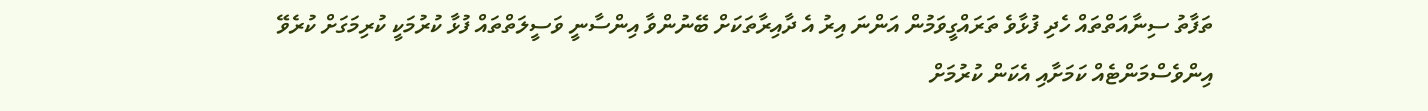ތަފާތު ސިނާއަތްތައް ހެދި ފުޅާވެ ތަރައްގީވަމުން އަންނަ އިރު އެ ދާއިރާތަކަށް ބޭނުންވާ އިންސާނީ ވަސީލަތްތައް ފުޅާ ކުރުމަކީ ކުރިމަގަށް ކުރެވޭ އިންވެސްމަންޓެއް ކަމަށާއި އެކަން ކުރުމަށް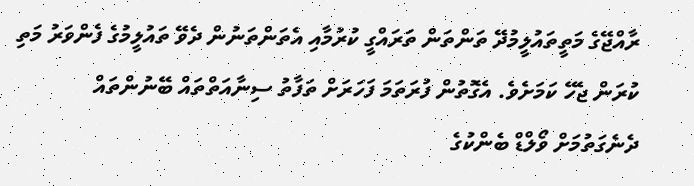ރާއްޖޭގެ މަތީތައުލީމުދޭ ތަންތަން ތަރައްގީ ކުރުމާއި އެތަންތަނުން ދެވޭ ތައުލީމުގެ ފެންވަރު މަތި ކުރަން ޖެހޭ ކަމަށެވެ. އެގޮތުން ފުރަތަމަ ފަހަރަށް ތަފާތު ސިނާއަތްތައް ބޭނުންތައް ދެނެގަތުމަށް ވޯލްޑް ބެންކުގެ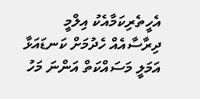އެހީތެރިކަމާއެކު އިލްމީ ދިރާސާއެއް ހެދުމަށް ކަނޑައަޅާ އަމަލީ މަސައްކަތް އަންނަ މަހު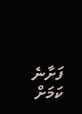ފަށާނެ ކަމަށް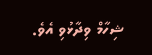ޝިހާމް ވިދާޅުވި އެވެ.